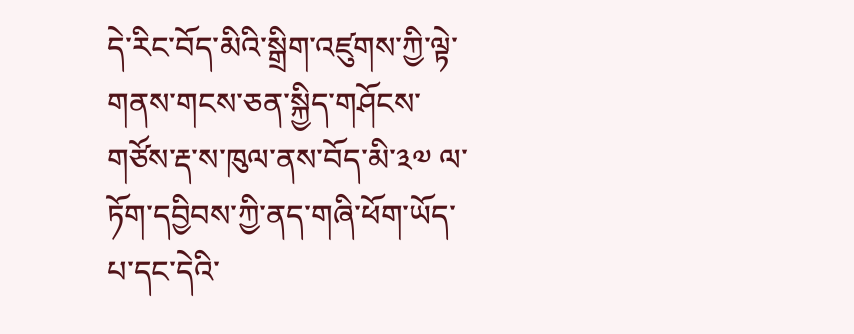དེ་རིང་བོད་མིའི་སྒྲིག་འཛུགས་ཀྱི་ལྟེ་གནས་གངས་ཅན་སྐྱིད་གཤོངས་གཙོས་རྡ་ས་ཁུལ་ནས་བོད་མི་༣༧ ལ་ཏོག་དབྱིབས་ཀྱི་ནད་གཞི་ཕོག་ཡོད་པ་དང་དེའི་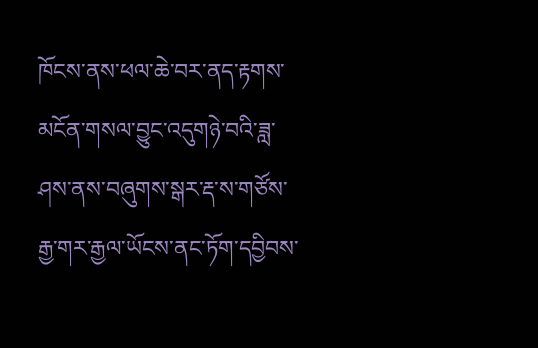ཁོངས་ནས་ཕལ་ཆེ་བར་ནད་རྟགས་མངོན་གསལ་བྱུང་འདུགཉེ་བའི་ཟླ་ཤས་ནས་བཞུགས་སྒར་རྡ་ས་གཙོས་རྒྱ་གར་རྒྱལ་ཡོངས་ནང་ཏོག་དབྱིབས་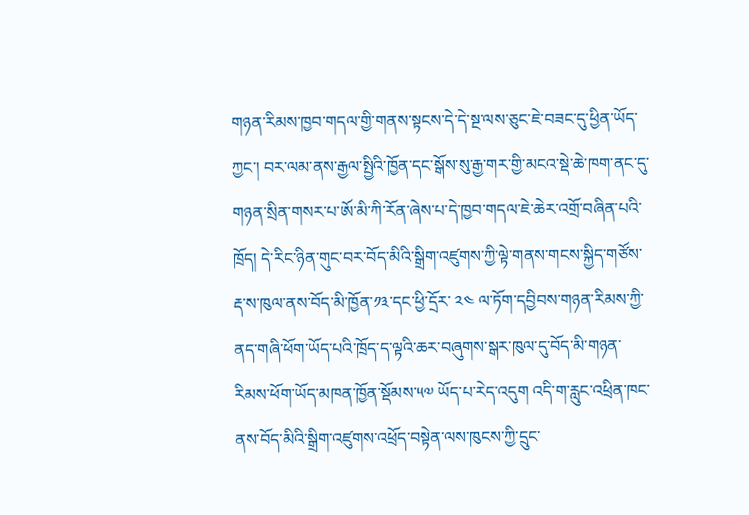གཉན་རིམས་ཁྱབ་གདལ་གྱི་གནས་སྟངས་དེ་དེ་སྔ་ལས་ཅུང་ཇེ་བཟང་དུ་ཕྱིན་ཡོད་ཀྱང་། བར་ལམ་ནས་རྒྱལ་སྤྱིའི་ཁྱོན་དང་སྒོས་སུ་རྒྱ་གར་གྱི་མངའ་སྡེ་ཆེ་ཁག་ནང་དུ་གཉན་སྲིན་གསར་པ་ཨོ་མི་ཀི་རོན་ཞེས་པ་དེ་ཁྱབ་གདལ་ཇེ་ཆེར་འགྲོ་བཞིན་པའི་ཁྲོད། དེ་རིང་ཉིན་གུང་བར་བོད་མིའི་སྒྲིག་འཛུགས་ཀྱི་ལྟེ་གནས་གངས་སྐྱིད་གཙོས་རྡ་ས་ཁུལ་ནས་བོད་མི་ཁྱོན་༡༣་དང་ཕྱི་དྲོར་ ༢༤ ལ་ཏོག་དབྱིབས་གཉན་རིམས་ཀྱི་ནད་གཞི་ཕོག་ཡོད་པའི་ཁྲོད་ད་ལྟའི་ཆར་བཞུགས་སྒར་ཁུལ་དུ་བོད་མི་གཉན་རིམས་ཕོག་ཡོད་མཁན་ཁྱོན་སྡོམས་༥༧ ཡོད་པ་རེད་འདུག འདི་ག་རླུང་འཕྲིན་ཁང་ནས་བོད་མིའི་སྒྲིག་འཛུགས་འཕྲོད་བསྟེན་ལས་ཁུངས་ཀྱི་དྲུང་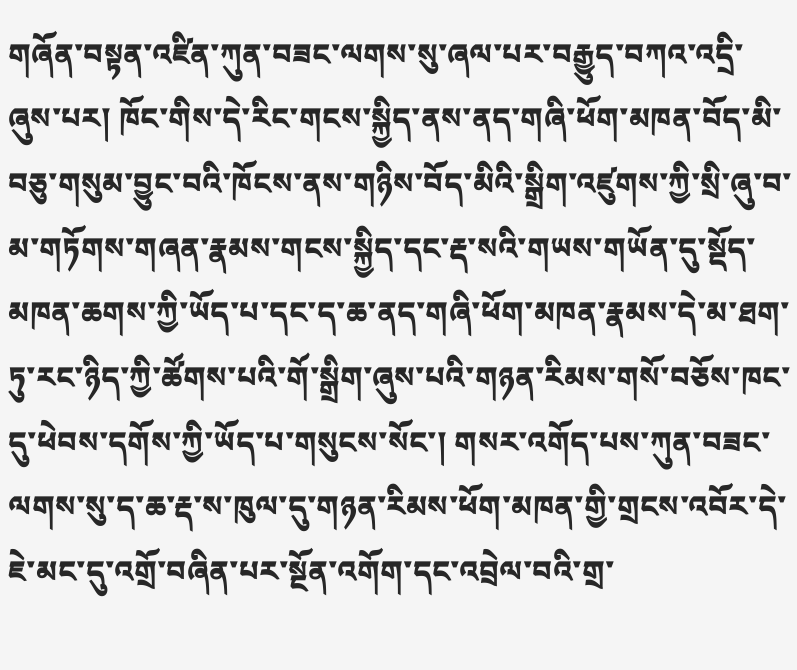གཞོན་བསྟན་འཛིན་ཀུན་བཟང་ལགས་སུ་ཞལ་པར་བརྒྱུད་བཀའ་འདྲི་ཞུས་པར། ཁོང་གིས་དེ་རིང་གངས་སྐྱིད་ནས་ནད་གཞི་ཕོག་མཁན་བོད་མི་བཅུ་གསུམ་བྱུང་བའི་ཁོངས་ནས་གཉིས་བོད་མིའི་སྒྲིག་འཛུགས་ཀྱི་སྲི་ཞུ་བ་མ་གཏོགས་གཞན་རྣམས་གངས་སྐྱིད་དང་རྡ་སའི་གཡས་གཡོན་དུ་སྡོད་མཁན་ཆགས་ཀྱི་ཡོད་པ་དང་ད་ཆ་ནད་གཞི་ཕོག་མཁན་རྣམས་དེ་མ་ཐག་ཏུ་རང་ཉིད་ཀྱི་ཚོགས་པའི་གོ་སྒྲིག་ཞུས་པའི་གཉན་རིམས་གསོ་བཅོས་ཁང་དུ་ཕེབས་དགོས་ཀྱི་ཡོད་པ་གསུངས་སོང་། གསར་འགོད་པས་ཀུན་བཟང་ལགས་སུ་ད་ཆ་རྡ་ས་ཁུལ་དུ་གཉན་རིམས་ཕོག་མཁན་གྱི་གྲངས་འབོར་དེ་ཇེ་མང་དུ་འགྲོ་བཞིན་པར་སྔོན་འགོག་དང་འབྲེལ་བའི་གྲ་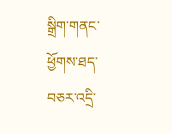སྒྲིག་གནང་ཕྱོགས་ཐད་བཅར་འདྲི་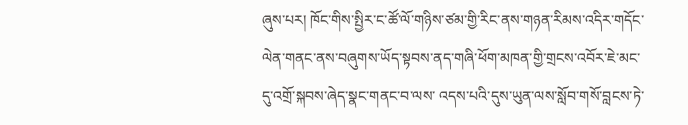ཞུས་པར། ཁོང་གིས་སྤྱིར་ང་ཚོ་ལོ་གཉིས་ཙམ་གྱི་རིང་ནས་གཉན་རིམས་འདིར་གདོང་ལེན་གནང་ནས་བཞུགས་ཡོད་སྟབས་ནད་གཞི་ཕོག་མཁན་གྱི་གྲངས་འབོར་ཇེ་མང་དུ་འགྲོ་སྐབས་ཞེད་སྣང་གནང་བ་ལས་ འདས་པའི་དུས་ཡུན་ལས་སློབ་གསོ་བླངས་ཏེ་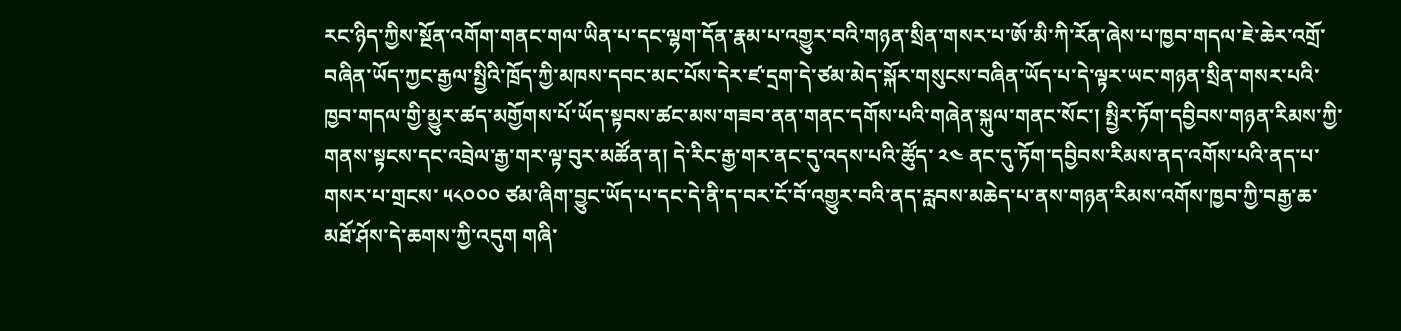རང་ཉིད་ཀྱིས་སྔོན་འགོག་གནང་གལ་ཡིན་པ་དང་ལྷག་དོན་རྣམ་པ་འགྱུར་བའི་གཉན་སྲིན་གསར་པ་ཨོ་མི་ཀི་རོན་ཞེས་པ་ཁྱབ་གདལ་ཇེ་ཆེར་འགྲོ་བཞིན་ཡོད་ཀྱང་རྒྱལ་སྤྱིའི་ཁྲོད་ཀྱི་མཁས་དབང་མང་པོས་དེར་ཛ་དྲག་དེ་ཙམ་མེད་སྐོར་གསུངས་བཞིན་ཡོད་པ་དེ་ལྟར་ཡང་གཉན་སྲིན་གསར་པའི་ཁྱབ་གདལ་གྱི་མྱུར་ཚད་མགྱོགས་པོ་ཡོད་སྟབས་ཚང་མས་གཟབ་ནན་གནང་དགོས་པའི་གཞེན་སྐུལ་གནང་སོང་། སྤྱིར་ཏོག་དབྱིབས་གཉན་རིམས་ཀྱི་གནས་སྟངས་དང་འབྲེལ་རྒྱ་གར་ལྟ་བུར་མཚོན་ན། དེ་རིང་རྒྱ་གར་ནང་དུ་འདས་པའི་ཚོུད་ ༢༤ ནང་དུ་ཏོག་དབྱིབས་རིམས་ནད་འགོས་པའི་ནད་པ་གསར་པ་གྲངས་ ༥༨༠༠༠ ཙམ་ཞིག་བྱུང་ཡོད་པ་དང་དེ་ནི་ད་བར་ངོ་བོ་འགྱུར་བའི་ནད་རླབས་མཆེད་པ་ནས་གཉན་རིམས་འགོས་ཁྱབ་ཀྱི་བརྒྱ་ཆ་མཐོ་ཤོས་དེ་ཆགས་ཀྱི་འདུག གཞི་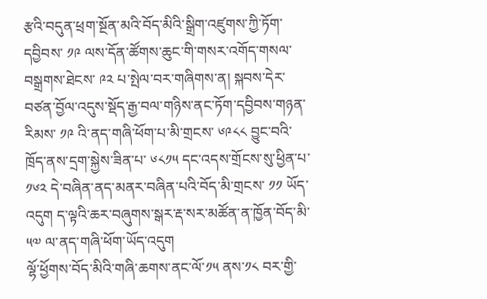རྩའི་བདུན་ཕྲག་སྔོན་མའི་བོད་མིའི་སྒྲིག་འཛུགས་ཀྱི་ཏོག་དབྱིབས་ ༡༩ ལས་དོན་ཚོགས་ཆུང་གི་གསར་འགོད་གསལ་བསྒྲགས་ཐེངས་ ༩༢ པ་སྤེལ་བར་གཞིགས་ན། སྐབས་དེར་བཙན་བྱོལ་འདུས་སྡོད་རྒྱ་བལ་གཉིས་ནང་ཏོག་དབྱིབས་གཉན་རིམས་ ༡༩ འི་ནད་གཞི་ཕོག་པ་མི་གྲངས་ ༦༩༨༨ བྱུང་བའི་ཁྲོད་ནས་དྲག་སྐྱེས་ཟིན་པ་ ༦༨༡༥ དང་འདས་གྲོངས་སུ་ཕྱིན་པ་ ༡༦༢ དེ་བཞིན་ནད་མནར་བཞིན་པའི་བོད་མི་གྲངས་ ༡༡ ཡོད་འདུག ད་ལྟའི་ཆར་བཞུགས་སྒར་རྡ་སར་མཚོན་ན་ཁྱོན་བོད་མི་ ༥༧ ལ་ནད་གཞི་ཕོག་ཡོད་འདུག
ལྷོ་ཕྱོགས་བོད་མིའི་གཞི་ཆགས་ནང་ལོ་༡༥ ནས་༡༨ བར་གྱི་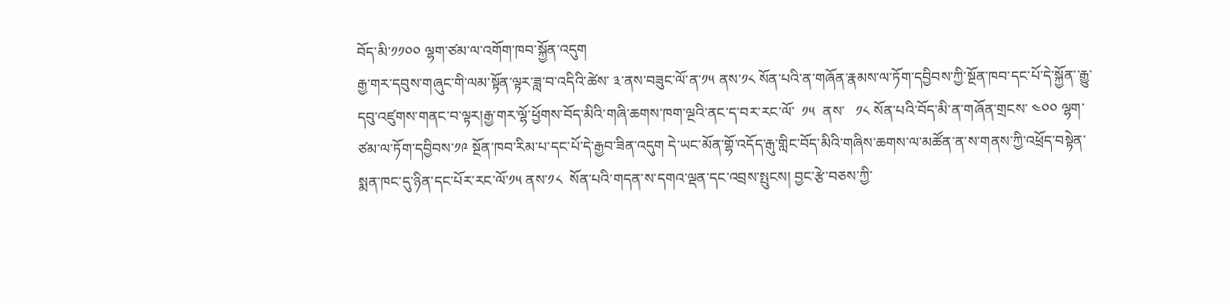བོད་མི་༡༡༠༠ ལྷག་ཙམ་ལ་འགོག་ཁབ་སྐྱོན་འདུག
རྒྱ་གར་དབུས་གཞུང་གི་ལམ་སྟོན་ལྟར་ཟླ་བ་འདིའི་ཚེས་ ༣་ནས་བཟུང་ལོ་ན་༡༥ ནས་༡༨ སོན་པའི་ན་གཞོན་རྣམས་ལ་ཏོག་དབྱིབས་ཀྱི་སྔོན་ཁབ་དང་པོ་དེ་སྐྱོན་་རྒྱུ་དབུ་འཛུགས་གནང་བ་ལྟར།རྒྱ་གར་ལྷོ་ཕྱོགས་བོད་མིའི་གཞི་ཆགས་ཁག་ལྔའི་ནང་ད་བར་རང་ལོ་  ༡༥  ནས་   ༡༨ སོན་པའི་བོད་མི་ན་གཞོན་གྲངས་ ༤༠༠ ལྷག་ཙམ་ལ་ཏོག་དབྱིབས་༡༩ སྔོན་ཁབ་རིམ་པ་དང་པོ་དེ་རྒྱབ་ཟིན་འདུག དེ་ཡང་མོན་གྷོ་འདོད་རྒུ་གླིང་བོད་མིའི་གཞིས་ཆགས་ལ་མཚོན་ན་ས་གནས་ཀྱི་འཕྲོད་བསྟེན་སྨན་ཁང་དུ་ཉིན་དང་པོར་རང་ལོ་༡༥ ནས་༡༨  སོན་པའི་གདན་ས་དགའ་ལྡན་དང་འབྲས་སྤུངས། བྱང་རྩེ་བཅས་ཀྱི་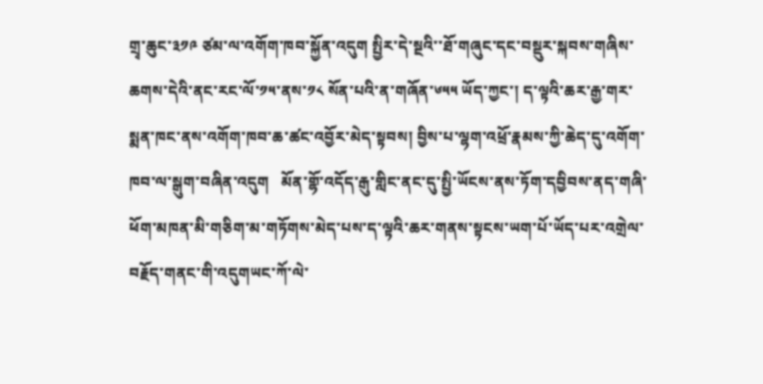གྲྭ་ཆུང་༣༡༩ ཙམ་ལ་འགོག་ཁབ་སྐྱོན་འདུག སྤྱིར་དེ་སྔའི་་ཐོ་གཞུང་དང་བསྡུར་སྐབས་གཞིས་ཆགས་དེའི་ནང་རང་ལོ་༡༥་ནས་༡༨ སོན་པའི་ན་གཞོན་༦༥༥ ཡོད་ཀྱང་། ད་ལྟའི་ཆར་རྒྱ་གར་སྨན་ཁང་ནས་འགོག་ཁབ་ཆ་ཚང་འབྱོར་མེད་སྟབས། བྱིས་པ་ལྷག་འཕྲོ་རྣམས་ཀྱི་ཆེད་དུ་འགོག་ཁབ་ལ་སྒུག་བཞིན་འདུག   མོན་གྷོ་འདོད་རྒུ་གླིང་ནང་དུ་སྤྱི་ཡོངས་ནས་ཏོག་དབྱིབས་ནད་གཞི་ཕོག་མཁན་མི་གཅིག་མ་གཏོགས་མེད་པས་ད་ལྟའི་ཆར་གནས་སྟངས་ཡག་པོ་ཡོད་པར་འགྲེལ་བརྗོད་གནང་གི་འདུགཡང་ཀོ་ལེ་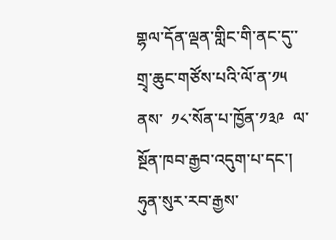གྷལ་དོན་ལྡན་གླིང་གི་ནང་དུ་་གྲྭ་ཆུང་གཙོས་པའི་ལོ་ན་༡༥  ནས་  ༡༨་སོན་པ་ཁྱོན་༡༣༩  ལ་སྔོན་ཁབ་རྒྱབ་འདུག་པ་དང་། ཧུན་སུར་རབ་རྒྱས་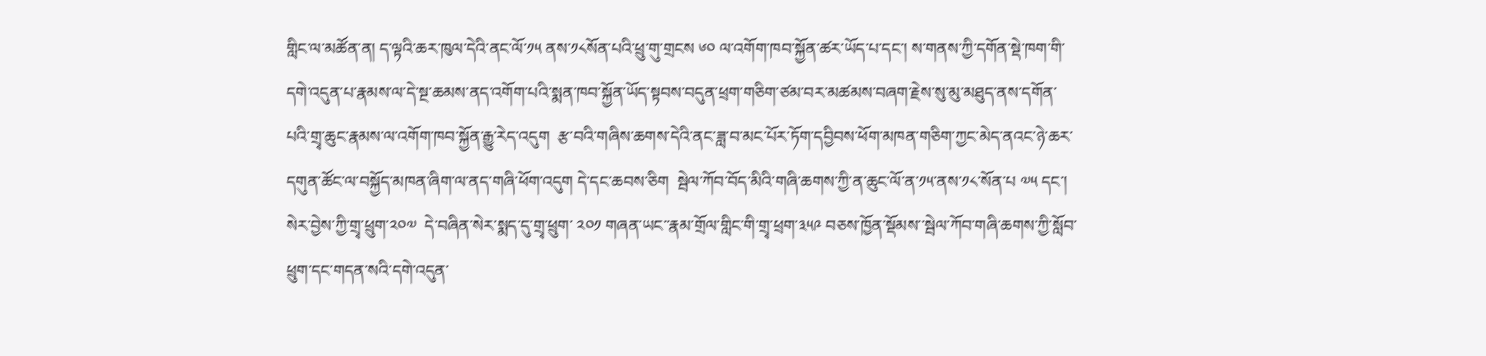གླིང་ལ་མཚོན་ན། ད་ལྟའི་ཆར་ཁུལ་དེའི་ནང་ལོ་༡༥ ནས་༡༨སོན་པའི་ཕྲུ་གུ་གྲངས ༦༠ ལ་འགོག་ཁབ་སྐྱོན་ཚར་ཡོད་པ་དང་། ས་གནས་ཀྱི་དགོན་སྡེ་ཁག་གི་དགེ་འདུན་པ་རྣམས་ལ་དེ་སྔ་ཆམས་ནད་འགོག་པའི་སྨན་ཁབ་སྐྱོན་ཡོད་སྟབས་བདུན་ཕྲག་གཅིག་ཙམ་བར་མཚམས་བཞག་རྗེས་སུ་མུ་མཐུད་ནས་དགོན་པའི་གྲྭ་ཆུང་རྣམས་ལ་འགོག་ཁབ་སྐྱོན་རྒྱུ་རེད་འདུག  རྩ་བའི་གཞིས་ཆགས་དེའི་ནང་ཟླ་བ་མང་པོར་ཏོག་དབྱིབས་ཕོག་མཁན་གཅིག་ཀྱང་མེད་ནའང་ཉེ་ཆར་དགུན་ཚོང་ལ་བསྐྱོད་མཁན་ཞིག་ལ་ནད་གཞི་ཕོག་འདུག དེ་དང་ཆབས་ཅིག  སྦེལ་ཀོབ་བོད་མིའི་གཞི་ཆགས་ཀྱི་ན་ཆུང་ལོ་ན་༡༥་ནས་༡༨་སོན་པ ༧༥ དང་།  སེར་བྱེས་ཀྱི་གྲྭ་ཕྲུག་༢༠༧  དེ་བཞིན་སེར་སྨད་དུ་གྲྭ་ཕྲུག་ ༢༠༡ གཞན་ཡང་་རྣམ་གྲོལ་གླིང་གི་གྲྭ་ཕྲག་༣༥༩ བཅས་ཁྱོན་སྡོམས་་སྦེལ་ཀོབ་གཞི་ཆགས་ཀྱི་སློབ་ཕྲུག་དང་གདན་སའི་དགེ་འདུན་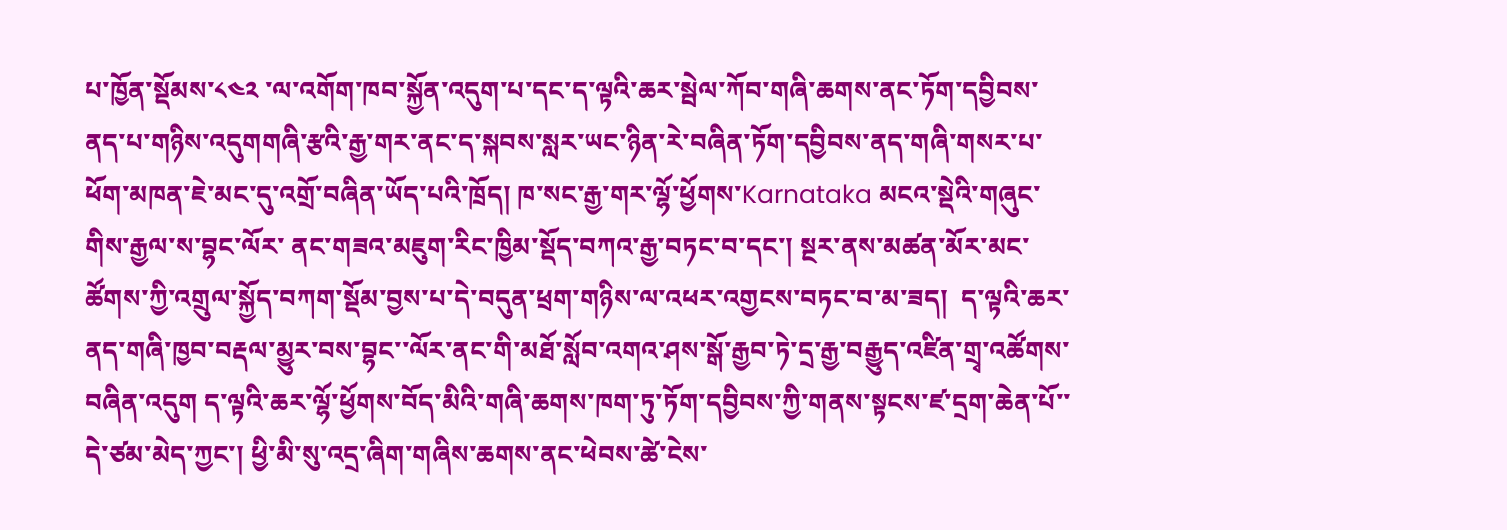པ་ཁྱོན་སྡོམས་༨༤༢ ་ལ་འགོག་ཁབ་སྐྱོན་འདུག་པ་དང་ད་ལྟའི་ཆར་སྦེལ་ཀོབ་གཞི་ཆགས་ནང་ཏོག་དབྱིབས་ནད་པ་གཉིས་འདུགགཞི་རྩའི་རྒྱ་གར་ནང་ད་སྐབས་སླར་ཡང་ཉིན་རེ་བཞིན་ཏོག་དབྱིབས་ནད་གཞི་གསར་པ་ཕོག་མཁན་ཇེ་མང་དུ་འགྲོ་བཞིན་ཡོད་པའི་ཁྲོད། ཁ་སང་རྒྱ་གར་ལྷོ་ཕྱོགས་Karnataka མངའ་སྡེའི་གཞུང་གིས་རྒྱལ་ས་བྷང་ལོར་ ནང་གཟའ་མཇུག་རིང་ཁྱིམ་སྡོད་བཀའ་རྒྱ་བཏང་བ་དང་། སྔར་ནས་མཚན་མོར་མང་ཚོགས་ཀྱི་འགྲུལ་སྐྱོད་བཀག་སྡོམ་བྱས་པ་དེ་བདུན་ཕྲག་གཉིས་ལ་འཕར་འགྱངས་བཏང་བ་མ་ཟད།  ད་ལྟའི་ཆར་ནད་གཞི་ཁྱབ་བརྡལ་མྱུར་བས་བྷང་་ལོར་ནང་གི་མཐོ་སློབ་འགའ་ཤས་སྒོ་རྒྱབ་ཏེ་དྲ་རྒྱ་བརྒྱུད་འཛིན་གྲྭ་འཚོགས་བཞིན་འདུག ད་ལྟའི་ཆར་ལྷོ་ཕྱོགས་བོད་མིའི་གཞི་ཆགས་ཁག་ཏུ་ཏོག་དབྱིབས་ཀྱི་གནས་སྟངས་ཛ་དྲག་ཆེན་པོ་་དེ་ཙམ་མེད་ཀྱང་། ཕྱི་མི་སུ་འདྲ་ཞིག་གཞིས་ཆགས་ནང་ཕེབས་ཚེ་ངེས་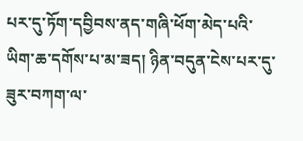པར་དུ་ཏོག་དབྱིབས་ནད་གཞི་ཕོག་མེད་པའི་ཡིག་ཆ་དགོས་པ་མ་ཟད། ཉིན་བདུན་ངེས་པར་དུ་ཟུར་བཀག་ལ་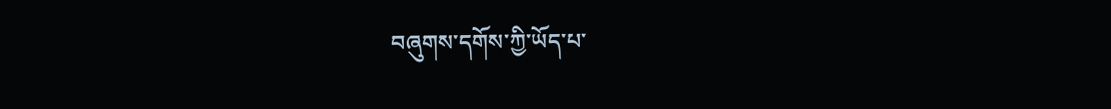བཞུགས་དགོས་ཀྱི་ཡོད་པ་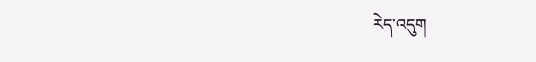རེད་འདུག